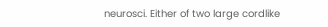neurosci. Either of two large cordlike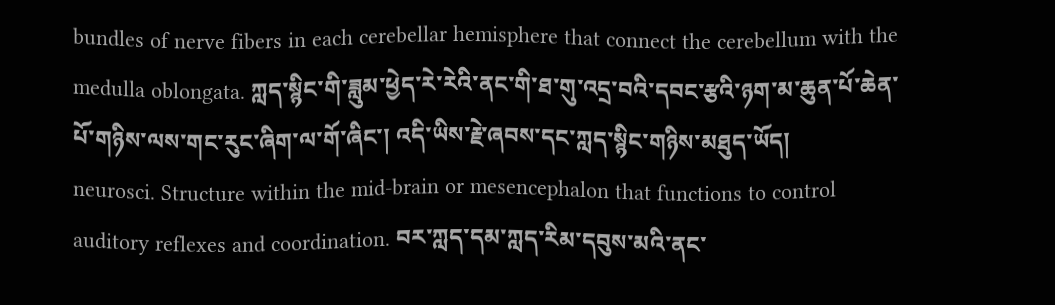bundles of nerve fibers in each cerebellar hemisphere that connect the cerebellum with the medulla oblongata. ཀླད་སྙིང་གི་ཟླུམ་ཕྱེད་རེ་རེའི་ནང་གི་ཐ་གུ་འདྲ་བའི་དབང་རྩའི་ཉག་མ་ཆུན་པོ་ཆེན་པོ་གཉིས་ལས་གང་རུང་ཞིག་ལ་གོ་ཞིང་། འདི་ཡིས་རྗེ་ཞབས་དང་ཀླད་སྙིང་གཉིས་མཐུད་ཡོད།
neurosci. Structure within the mid-brain or mesencephalon that functions to control auditory reflexes and coordination. བར་ཀླད་དམ་ཀླད་རིམ་དབུས་མའི་ནང་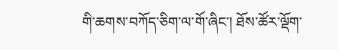གི་ཆགས་བཀོད་ཅིག་ལ་གོ་ཞིང་། ཐོས་ཚོར་ལྡོག་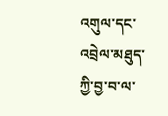འགུལ་དང་འབྲེལ་མཐུད་ཀྱི་བྱ་བ་ལ་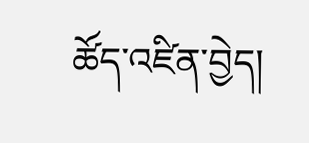ཚོད་འཛིན་བྱེད།